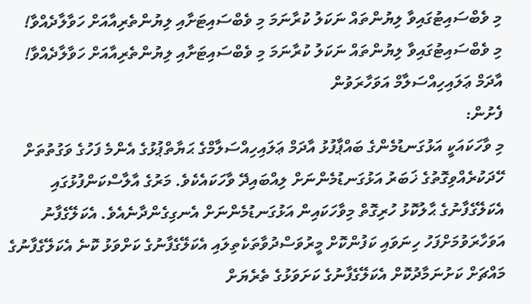މި ވެބްސައިޓުގައިވާ ލިޔުންތައް ނަކަލު ކުރާނަމަ މި ވެބްސައިޓަށާއި ލިޔުންތެރިއާއަށް ހަވާލާދެއްވާ!
މި ވެބްސައިޓުގައިވާ ލިޔުންތައް ނަކަލު ކުރާނަމަ މި ވެބްސައިޓަށާއި ލިޔުންތެރިއާއަށް ހަވާލާދެއްވާ!
އާދަމް ޢަލައިހިއްސަލާމް އަވަހާރަވުން
ފެށުން:
މި ވާހަކައަކީ އަޅުގަނޑުމެންގެ ބައްޕާފުޅު އާދަމް ޢަލައިހިއްސަލާމްގެ ޙަޔާތްޕުޅުގެ އެންމެ ފަހުގެ ވަގުތުތަށް ހޭދަކުރެއްވިގޮތުގެ ޚަބަރު އަޅުގަނޑުމެންނަށް ލިއްބައިދޭ ވާހަކައެކެވެ. މަރުގެ އާލާސްކަންފުޅުގައި އެކަލޭގެފާނުގެ ޙާލުކޮޅު ހުރިގޮތް މިވާހަކައިން އަޅުގަނޑުމެންނަށް އެނގިގެންދާނެއެވެ. އެކަލޭގެފާނު އަވަހާރަވުމަށްފަހު ހިނަވައި ކަފުންކޮށް މީރުވަސްދުވާތަކެތިލައި އެކަލޭގެފާނުގެ ކަށްވަޅު ކޮނެ އެކަލޭގެފާނުގެ މައްޗަށް ކަށުނަމާދުކޮށް އެކަލޭގެފާނުގެ ކަށަވަޅުގެ ތެރެޔަށް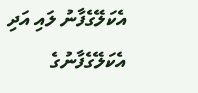އެކަލޭގެފާނު ލައި އަދި އެކަލޭގެފާނުގެ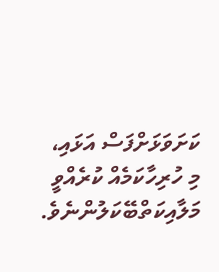ކަށަވަޅަށްފަސް އަޅައި، މި ހުރިހާކަމެއް ކުރެއްވީ މަލާއިކަތްބޭކަލުންނެވެ.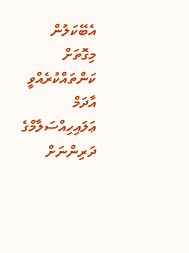އެބޭކަލުން މިގޮތަށް ކަންތައްކުރެއްވީ އާދަމް ޢަލައިހިއްސަލާމްގެ ދަރިންނަށް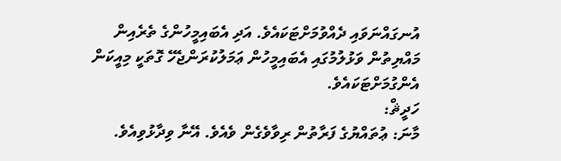އުނގައްނަވައި ދެއްވުމަށްޓަކައެވެ. އަދި އެބައިމީހުންގެ ތެރެއިން މައްޔިތުން ވަޅުލުމުގައި އެބައިމީހުން ޢަމަލުކުރަންޖެހޭ ގޮތަކީ މިއީކަން އެންގުމަށްޓަކައެވެ.
ހަދީޘް:
މާނަ: ޢުތައްޔުގެ ފަރާތުން ރިވާވެގެން ވެއެވެ. އޭނާ ވިދާޅުވިއެވެ.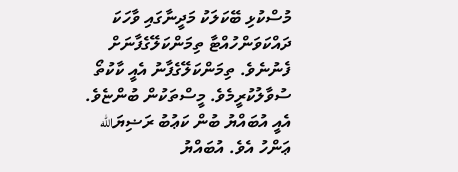މުސްކުޅި ބޭކަލަކު މަދީނާގައި ވާހަކަ ދައްކަވަންހުއްޓާ ތިމަންކަލޭގެފާނަށް ފެނުނެވެ. ތިމަންކަލޭގެފާނު އެއީ ކާކުތޯ ސުވާލުކުރީމެވެ. މީސްތަކުން ބުންޏެވެ. އެއީ އުބައްޔު ބުން ކަޢުބު ރަޟިޔަالله ޢަންހު އެވެ. އުބައްޔު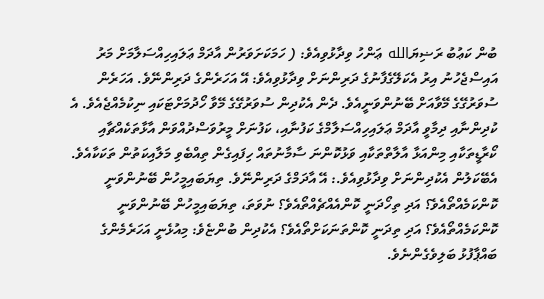ބުން ކަޢުބު ރަޟިޔަالله ޢަންހު ވިދާޅުވިއެވެ: ( ހަމަކަށަވަރުން އާދަމް ޢަލައިހިއްސަލާމަށް މަރު އައިސްޖެހުނު އިރު އެކަލޭގެފާނުގެ ދަރިންނަށް ވިދާޅުވިއެވެ: އޭ އަހަރެންގެ ދަރިންނޭވެ. އަހަރެން ސުވަރުގޭގެ މޭވާއަށް ބޭނުންވަނީއެވެ. ދެން އެކުދިން ސުވަރުގޭގެ މޭވާ ހޯދުމަށްޓަކައި ނިކުމެއްޖެއެވެ. އެ ކުދިންނާއި ދިމާވީ އާދަމް ޢަލައިހިއްސަލާމްގެ ކަފުނާއި، ކަފުނަށް މީރުވަސްދުއްވަން އާޅާތަކެއްޗާއި ކޯރާޑީތަކާއި މިންއަޅާ އާލާތްތަކާއި ވަޅުކޮންނަ ސާމާނުތައް ހިފައިގެން ތިއްބެވި މަލާއިކަތުން ތަކަކާއެވެ. އެބޭކަލުން އެކުދިންނަށް ވިދާޅުވިއެވެ.: އޭ އާދަމްގެ ދަރިންނޭވެ. ތިޔަބައިމީހުން ބޭނުންވަނީ ކޮންކަމެއްތޯއެވެ؟ އަދި ތިހޯދަނީ ކޮންއެއްޗެއްތޯއެވެ؟ ނުވަތަ، ތިޔަބައިމީހުން ބޭނުންވަނީ ކޮންކަމެއްތޯއެވެ؟ އަދި ތިދަނީ ކޮންތަނަކަށްތޯއެވެ؟ އެކުދިން ބުންޏެވެ: މިއުޅެނީ އަހަރެމެންގެ ބައްޕާފުޅު ބަލިވެގެންނެވެ.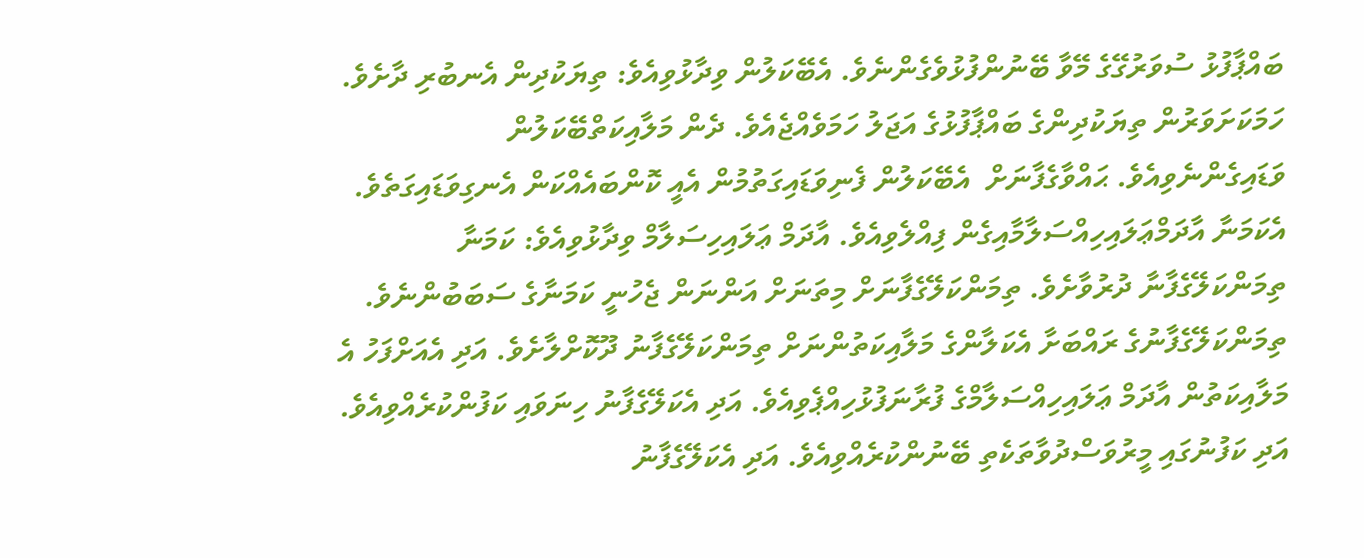ބައްޕާފުޅު ސުވަރުގޭގެ މޭވާ ބޭނުންފުޅުވެގެންނެވެ. އެބޭކަލުން ވިދާޅުވިއެވެ: ތިޔަކުދިން އެނބުރި ދާށެވެ. ހަމަކަށަވަރުން ތިޔަކުދިންގެ ބައްޕާފުޅުގެ އަޖަލު ހަމަވެއްޖެއެވެ. ދެން މަލާއިކަތްބޭކަލުން ވަޑައިގެންނެވިއެވެ. ޙައްވާގެފާނަށް  އެބޭކަލުން ފެނިވަޑައިގަތުމުން އެއީ ކޮންބައެއްކަން އެނގިވަޑައިގަތެވެ. އެކަމަނާ އާދަމްޢަލައިހިއްސަލާމާއިގެން ފިއްލެވިއެވެ. އާދަމް ޢަލައިހިސަލާމް ވިދާޅުވިއެވެ: ކަމަނާ ތިމަންކަލޭގެފާނާ ދުރުވާށެވެ. ތިމަންކަލޭގެފާނަށް މިތަނަށް އަންނަން ޖެހުނީ ކަމަނާގެ ސަބަބުންނެވެ. ތިމަންކަލޭގެފާނުގެ ރައްބަށާ އެކަލާންގެ މަލާއިކަތުންނަށް ތިމަންކަލޭގެފާނު ދޫކޮށްލާށެވެ. އަދި އެއަށްފަހު އެ މަލާއިކަތުން އާދަމް ޢަލައިހިއްސަލާމްގެ ފުރާނަފުޅުހިއްޕެވިއެވެ. އަދި އެކަލޭގެފާނު ހިނަވައި ކަފުންކުރެއްވިއެވެ. އަދި ކަފުނުގައި މީރުވަސްދުވާތަކެތި ބޭނުންކުރެއްވިއެވެ. އަދި އެކަލޭގެފާނު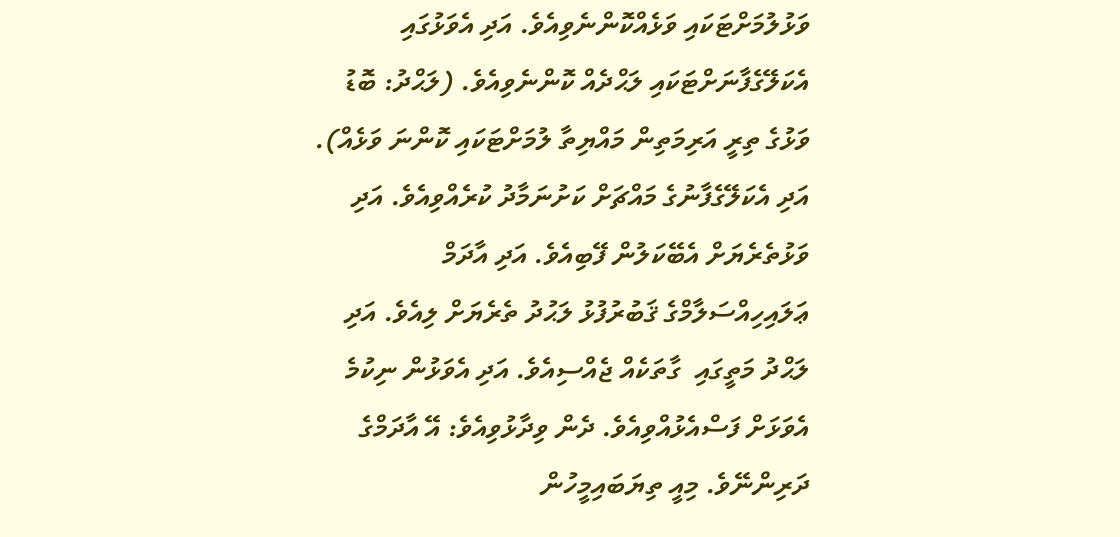ވަޅުލުމަށްޓަކައި ވަޅެއްކޮންނެވިއެވެ. އަދި އެވަޅުގައި އެކަލޭގެފާނަށްޓަކައި ލަޙްދެއް ކޮންނެވިއެވެ. (ލަޙްދު: ބޮޑު ވަޅުގެ ތިރީ އަރިމަތިން މައްޔިތާ ލުމަށްޓަކައި ކޮންނަ ވަޅެއް). އަދި އެކަލޭގެފާނުގެ މައްޗަށް ކަށުނަމާދު ކުރެއްވިއެވެ. އަދި ވަޅުތެރެޔަށް އެބޭކަލުން ފޭބިއެވެ. އަދި އާދަމް ޢަލައިހިއްސަލާމްގެ ޤަބުރުފުޅު ލަޙުދު ތެރެޔަށް ލިއެވެ. އަދި ލަޙްދު މަތީގައި  ގާތަކެއް ޖެއްސިއެވެ. އަދި އެވަޅުން ނިކުމެ އެވަޅަށް ފަސްއެޅުއްވިއެވެ. ދެން ވިދާޅުވިއެވެ: އޭ އާދަމްގެ ދަރިންނޭވެ. މިއީ ތިޔަބައިމީހުން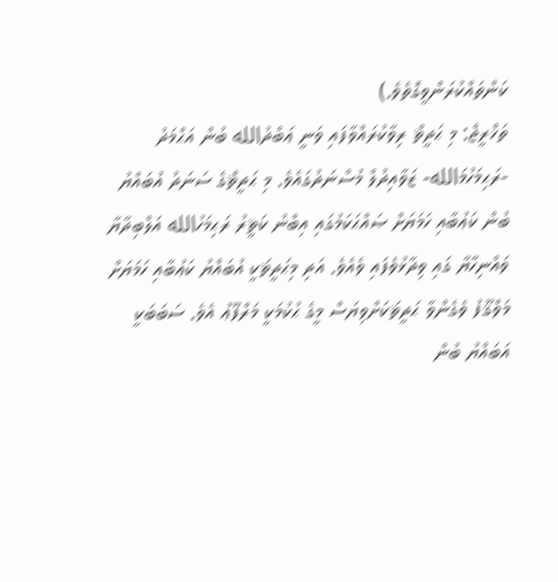ކަންތައްކުރަންވީގޮތެވެ.)
ތަޚްރީޖް: މި ޙަދީޘް ރިވާކުރައްވާފައި ވަނީ ޢަބްދުالله ބުން އަޙްމަދު -ރަޙިމަހުމަالله- ޒަވާއިދުލް މުސްނަދުގައެވެ. މި ޙަދީޘްގެ ސަނަދު އުބައްޔު ބުން ކަޢުބާއި ހަމަޔަށް ޞައްޙަކަމުގައި އިބްނު ކަޘީރު ރަޙިމަހުالله އަލްބިދާޔާ ވައްނިހާޔާ ގައި ވިދާޅުވެފައި ވެއެވެ. އަދި މިޙަދީޘަކީ އުބައްޔު ކަޢުބާއި ހަމަޔަށް މަވްޤޫފު ވެގެންވާ ޙަދީޘަކަށްވިޔަސް މީގެ ޙުކުމަކީ މަރްފޫޢު އެވެ. ސަބަބަކީ އަބައްޔު ބުން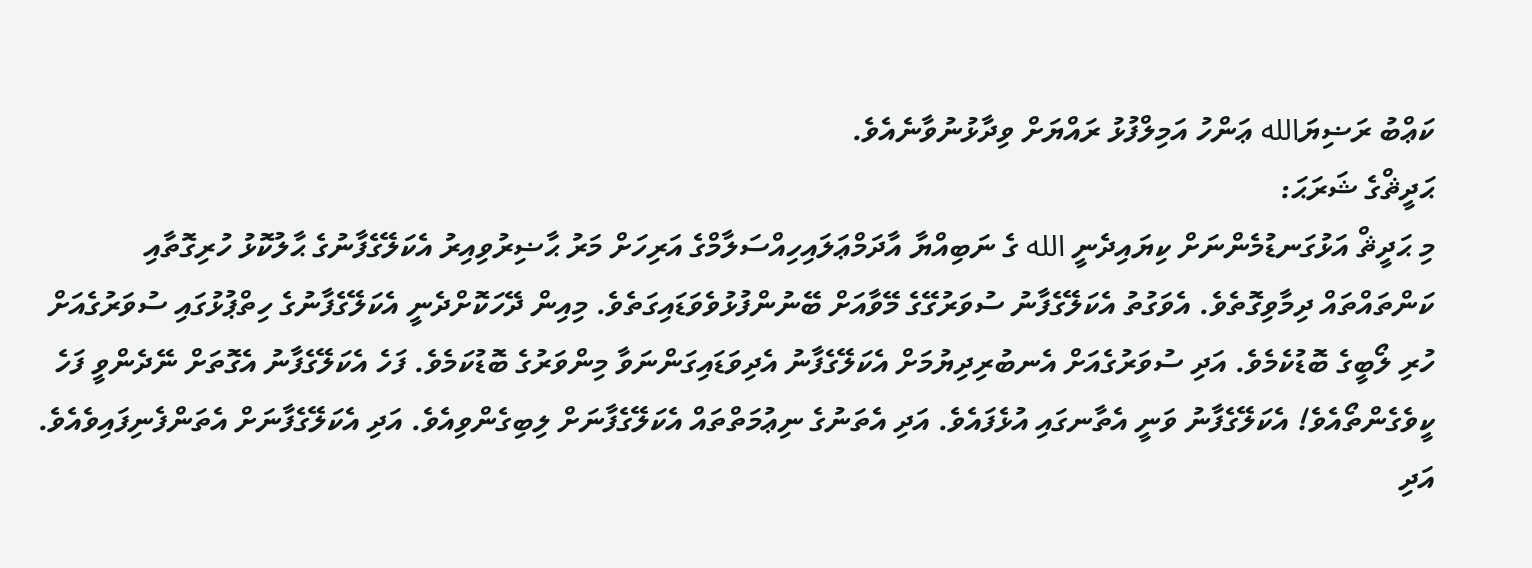ކަޢްބު ރަޟިޔަالله ޢަންހު އަމިލްފުޅު ރައްޔަށް ވިދާޅުނުވާނެއެވެ.
ޙަދީޘްގެ ޝަރަޙަ:
މި ޙަދީޘް އަޅުގަނޑުމެންނަށް ކިޔައިދެނީ الله ގެ ނަބިއްޔާ އާދަމްޢަލައިހިއްސަލާމްގެ އަރިހަށް މަރު ޙާޟިރުވިއިރު އެކަލޭގެފާނުގެ ޙާލުކޮޅު ހުރިގޮތާއި ކަންތައްތައް ދިމާވިގޮތެވެ. އެވަގުތު އެކަލޭގެފާނު ސުވަރުގޭގެ މޭވާއަށް ބޭނުންފުޅުވެވަޑައިގަތެވެ. މިއިން ދޭހަކޮށްދެނީ އެކަލޭގެފާނުގެ ހިތްޕުޅުގައި ސުވަރުގެއަށް ހުރި ލޯބީގެ ބޮޑުކެމެވެ. އަދި ސުވަރުގެއަށް އެނބުރިދިޔުމަށް އެކަލޭގެފާނު އެދިވަޑައިގަންނަވާ މިންވަރުގެ ބޮޑުކަމެވެ. ފަހެ އެކަލޭގެފާނު އެގޮތަށް ނޭދެންވީ ފަހެ ކީވެގެންތޯއެވެ! އެކަލޭގެފާނު ވަނީ އެތާނގައި އުޅެފައެވެ. އަދި އެތަނުގެ ނިޢުމަތްތައް އެކަލޭގެފާނަށް ލިބިގެންވިއެވެ. އަދި އެކަލޭގެފާނަށް އެތަންފެނިފައިވެއެވެ. އަދި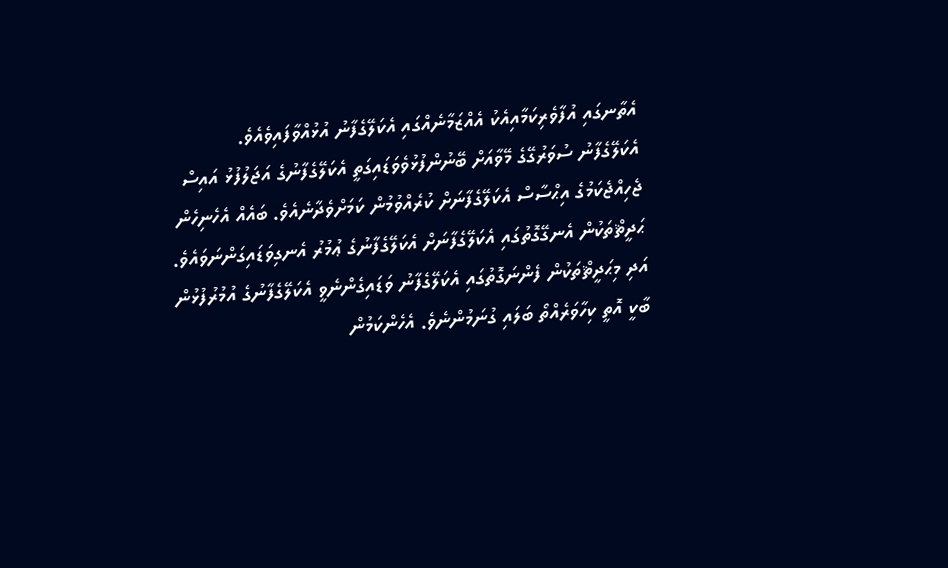އެތާނގައި އުފާވެރިކަމާއިއެކު އެއްޒަމާނެއްގައި އެކަލޭގެފާނު އުޅުއްވާފައިވެއެވެ.
އެކަލޭގެފާނު ސުވަރުގޭގެ މޭވާއަށް ބޭނުންފުޅުވެވަޑައިގަތީ އެކަލޭގެފާނުގެ އަޖަލުފުޅު އައިސް ޖެހިއްޖެކަމުގެ އިޙްސާސް އެކަލޭގެފާނަށް ކުރެއްވުމުން ކަމަށްވެދާނެއެވެ. ބައެއް އެހެނިހެން ޙަދީޘްތަކުން އެނގޭގޮތުގައި އެކަލޭގެފާނަށް އެކަލޭގެފާނުގެ ޢުމުރު އެނގިވަޑައިގަންނަވައެވެ. އަދި މިޙަދީޘްތަކުން ފެންނަގޮތުގައި އެކަލޭގެފާނު ވަޑައިގެންނެވީ އެކަލޭގެފާނުގެ އުމުރުފުޅުން ބާކީ އޮތީ ކިހާވަރެއްތޯ ބަލައި ގުނަމުންނެވެ. އެހެންކަމުން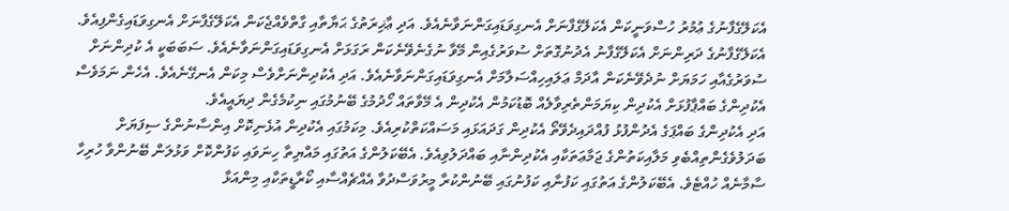އެކަލޭގެފާނުގެ ޢުމުރު ހުސްވަނީކަން އެކަލޭގެފާނަށް އެނގިވަޑައިގަންނަވާނެއެވެ. އަދި ޢާޚިރަތުގެ ޙަޔާތާއި ގާތްވެއްޖެކަން އެކަލޭގެފާނަށް އެނގިވަޑައިގެންފިއެވެ. އެކަލޭގެފާނުގެ ދަރިންނަށް އެކަލޭގެފާނު އެދުނުގޮތަށް ސުވަރުގެއިން މޭވާ ނުގެނެވޭނެކަން ރަގަޅަށް އެނގިވަޑައިގަންނަވާނެއެވެ. ސަބަބަކީ އެ ކުދިންނަށް ސުވަރުގެއާއި ހަމަޔަށް ނުދެވޭނެކަން އާދަމް ޢަލައިހިއްސަލާމަށް އެނގިވަޑައިގަންނަވާނެއެވެ. އަދި އެކުދިންނަށްވެސް މިކަން އެނގޭނެއެވެ. އެހެން ނަމަވެސް އެކުދިންގެ ބައްޕާފުޅަށް އެކުދިން ކިޔަމަންތެރިވާލެއް ބޮޑުކަމުން އެކުދިން އެ މޭވާތައް ހޯދުމުގެ ބޭނުމުގައި ނިކުމެގެން ދިޔައީއެވެ.
އަދި އެކުދިންގެ ބައްޕަގެ އެދުންފުޅު ފުއްދައިދެވޭތޯ އެކުދިން ގަދައަޅައި މަސައްކަތްކުރިއެވެ. މިކަމުގައި އެކުދިން އުޅެނިކޮށް އިންސާނުންގެ ސިފަޔަށް ބަދަލުވެގެންތިއްބެވި މަލާއިކަތުންގެ ޖަމާޢަތަކާއި އެކުދިންނާއި ބައްދަލުވިއެވެ. އެބޭކަލުންގެ އަތުގައި މައްޔިތާ ހިނަވައި ކަފުންކޮށް ވަޅުލަން ބޭނުންވާ ހުރިހާ ސާމާނެއް ހުއްޓެވެ. އެބޭކަލުންގެ އަތުގައި ކަފުނާއި ކަފުނުގައި ބޭނުންކުރާ މީރުވަސްދުވާ އެއްޗެއްސާއި ކޯރާޑީތަކާއި މިންއަޅާ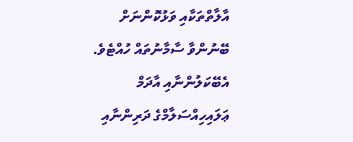އާލާތްތަކާއި ވަޅުކޮންނަށް ބޭނުންވާ ސާމާނުތައް ހުއްޓެވެ.
އެބޭކަލުންނާއި އާދަމް ޢަލައިހިއްސަލާމްގެ ދަރިންނާއި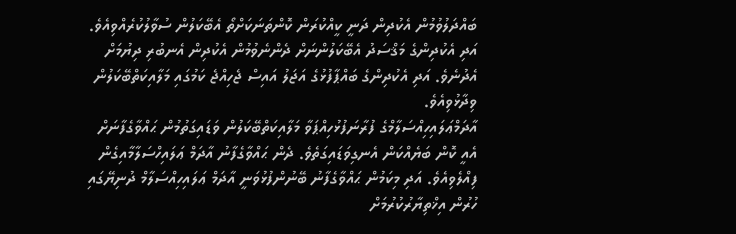ބައްދަލުވުމުން އެކުދިން ދަނީ ކީއްކުރަން ކޮންތަނަކަށްތޯ އެބޭކަލުން ސުވާލުކުރެއްވިއެވެ. އަދި އެކުދިންގެ މަޤްސަދު އެބޭކަލުންނަށް ދެންނެވުމުން އެކުދިން އެނބުރި ދިޔުމަށް އެދުނެވެ. އަދި އެކުދިންގެ ބައްޕާފުޅުގެ އަޖަލު އައިސް ޖެހިއްޖެ ކަމުގައި މަލާއިކަތްބޭކަލުން ވިދާޅުވިއެވެ.
އާދަމްޢަލައިހިއްސަލާމްގެ ފުރާނަފުޅުހިއްޕަވާ މަލާއިކަތްބޭކަލުން ވަޑައިގަތުމުން ޙައްވާގެފާނަށް އެއީ ކޮން ބަޔެއްކަން އެނގިވަޑައިގަތެވެ. ދެން ޙައްވާގެފާނު އާދަމް ޢަލައިހްސަލާމާއިގެން ފިއްލެވިއެވެ. އަދި މިކަމުން ޙައްވާގެފާނު ބޭނުންފުޅުވަނީ އާދަމް ޢަލައިހިއްސަލާމް ދުނިޔޭގައި ހުރުން އިޚްތިޔާރުކުރުމަށް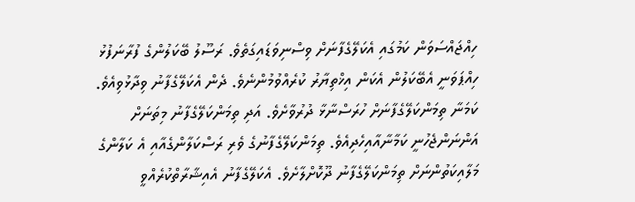ހިއްޖައްސަވަން ކަމުގައި އެކަލޭގެފާނަށް ވިސްނިވަޑައިގަތެވެ. ރަސޫލު ބޭކަލުންގެ ފުރާނަފުޅު ހިއްޕަވަނީ އެބޭކަލުން އެކަން އިޚްތިޔާރު ކުރެއްވުމުންނެވެ. ދެން އެކަލޭގެފާނު ވިދާޅުވިއެވެ. ކަމަނާ ތިމަންކަލޭގެފާނަށް ހުރަސްނާޅާ ދުރުވާށެވެ. އަދި ތިމަންކަލޭގެފާނު މިތަނަށް އަންނަންޖެހުނީ ކަމާނާއާއިހެދިއެވެ. ތިމަންކަލޭގެފާނުގެ ވެރި ރަސްކަލާންގެއާއި އެ ކަލާންގެ މަލާއިކަތުންނަށް ތިމަންކަލޭގެފާނު ދޫކޮށްލާށެވެ. އެކަލޭގެފާނު އެއިޝާރާތްކުރެއްވީ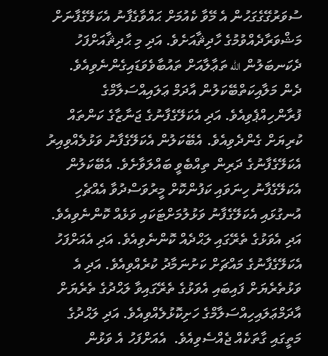ސުވަރުގޭގެގަހުން އެ މޭވާ ކެއުމަށް ޙައްވާގެފާނު އެކަލޭގެފާނަށް މަޝްވަރާދެއްވުމުގެ ހާދިޘާއަށެވެ. އަދި މި ޙާދިޘާއަށްފަހު ދެކަނބަލުން الله ތަޢާލާއަށް ތައުބާވެވަޑައިގެންނެވިއެވެ.
ދެން މަލާއިކަތްބޭކަލުން އާދަމް ޢަލައިއްސަލާމްގެ ފުރާންހިއްޕެވިއެވެ. އަދި އެކަލޭގެފާނުގެ ޖަނާޒާގެ ކަންތައް ކުރިޔަށް ގެންދެވިއެވެ. އެބޭކަލުން އެކަލޭގެފާނު ވަޅުލެއްވިއިރު އެކަލޭގެފާނުގެ ދަރިން ތިއްބެވީ ބައްލަވާށެވެ. އެބޭކަލުން އެކަލޭގެފާނު ހިނަވައި ކަފުންކޮށް މީރުވަސްދުވާ އެއްޗެހި އުނގުޅައި އެކަލޭގެފާނު ވަޅުލުމަށްޓަކައި ވަޅެއް ކޮންނެވިއެވެ. އަދި އެވަޅުގެ ތެރޭގައި ލަޙްދެއް ކޮންނެވިއެވެ. އަދި އެއަށްފަހު އެކަލޭގެފާނުގެ މައްޗަށް ކަށުނަމާދު ކުރެއްވިއެވެ. އަދި އެ ވަޅުތެރެޔަށް ފައިބައި އެވަޅުގެ ތެރޭގައިވާ ލަޙްދުގެ ތެރެޔަށް އާދަމްޢަލައިހިއްސަލާމްގެ ހަށިކޮޅުލެއްވިއެވެ. އަދި ލަޙްދުގެ މަތީގައި ގާތަކެއް ޖެއްސެވިއެވެ.  އެއަށްފަހު އެ ވަޅުން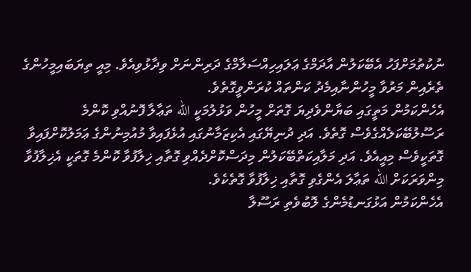ނުކުތުމަށްފަހު އެބޭކަލުން އާދަމްގެ ޢަލައިހިއްސަލާމްގެ ދަރިންނަށް ވިދާޅުވިއެވެ. މިއީ ތިޔަބައިމީހުންގެ ތެރެއިން މަރުވާ މީހުންނާއިމެދު ކަންތައް ކުރަންވީގޮތެވެ.
އެހެންކަމުން މަތީގައި ބަޔާންވެދިޔަ ގޮތަށް މީހުން ވަޅުލުމަކީ الله ތަޢާލާ ފޮނުއްވި ކޮންމެ ރަސޫލުބޭކަލެއްގެވެސް ގޮތެވެ. އަދި ދުނިޔޭގައި އެކިޒަމާނުގައި އުޅެފައިވާ މުއުމިނުންގެ ޢަމަލުކޮށްފައިވާ ގޮތަކީވެސް މިއީއެވެ. އަދި މަލާއިކަތްބޭކަލުން މިދަސްކޮށްދެއްވި ގޮތާއި ޚިލާފުވާ ކޮންމެ ގޮތަކީ އެޚިލާފުވާ މިންވަރަކަށް الله ތަޢާލަ އެންގެވި ގޮތާއި ޚިލާފުވާ ގޮތެކެވެ.
އެހެންކަމުން އަޅުގަނޑުމެންގެ ލޮބުވެތި ރަސޫލާ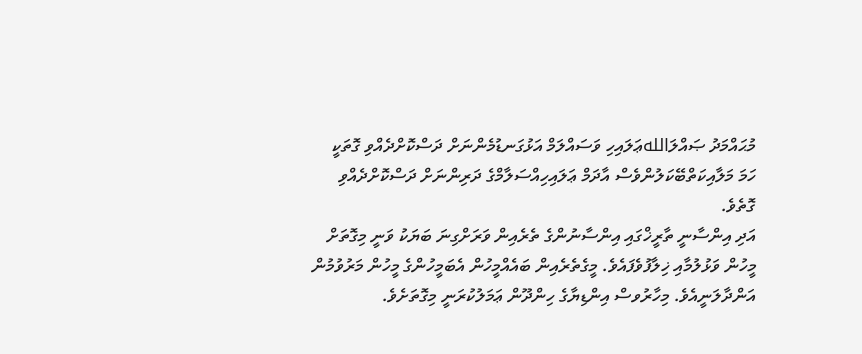މުޙައްމަދު ޞައްލަاللهޢަލައިހި ވަސައްލަމް އަޅުގަނޑުމެންނަށް ދަސްކޮށްދެއްވި ގޮތަކީ ހަމަ މަލާއިކަތްބޭކަލުންވެސް އާދަމް ޢަލައިހިއްސަލާމްގެ ދަރިންނަށް ދަސްކޮށްދެއްވި ގޮތެވެ.
އަދި އިންސާނީ ތާރީޚްގައި އިންސާނުންގެ ތެރެއިން ވަރަށްގިނަ ބަޔަކު ވަނީ މިގޮތަށް މީހުން ވަޅުލުމާއި ޚިލާފުވެފައެވެ. މީގެތެރެއިން ބައެއްމީހުން އެބަމީހުންގެ މީހުން މަރުވުމުން އަންދާލަނީއެވެ. މިހާރުވސް އިންޑިޔާގެ ހިންދޫން ޢަމަލުކުރަނީ މިގޮތަށެވެ.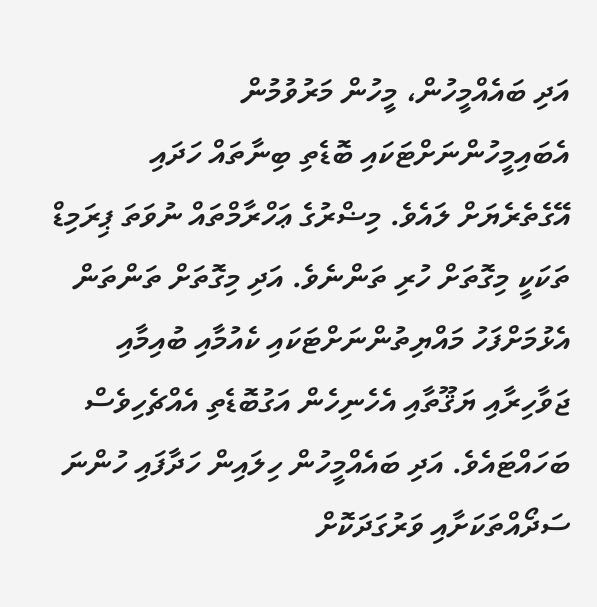އަދި ބައެއްމީހުން، މީހުން މަރުވުމުން އެބައިމީހުންނަށްޓަކައި ބޮޑެތި ބިނާތައް ހަދައި އޭގެތެރެޔަށް ލައެވެ. މިޟްރުގެ ޢަހްރާމްތައް ނުވަތަ ޕިރަމިޑް ތަކަކީ މިގޮތަށް ހުރި ތަންނެވެ. އަދި މިގޮތަށް ތަންތަން އެޅުމަށްފަހު މައްޔިތުންނަށްޓަކައި ކެއުމާއި ބުއިމާއި ޖަވާހިރާއި ޔަޤޫތާއި އެހެނިހެން އަގުބޮޑެތި އެއްޗެހިވެސް ބަހައްޓައެވެ. އަދި ބައެއްމީހުން ހިލައިން ހަދާފައި ހުންނަ ސަދޯއްތަކަށާއި ވަރުގަދަކޮށް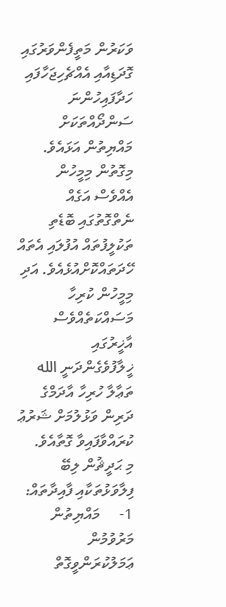ވަކަރުން މަތީފެންވަރުގައި ގޮދަޑިއާއި އެއްޗެހިޖަހާފައި ހަދާފައިހުންނަ ސަންދޯއްތަކަށް މައްޔިތުން އަޅައެވެ. މިގޮތުން މިމީހުން އެއްވެސް އަގެއް ނެތްގޮތުގައި ބޮޑެތި ތަކުލީފުތައް އުފުލައި އެތައް ހޭދަތައްކޮށްއުޅެއެވެ. އަދި މިމީހުން ކުރިހާ މަސައްކަތެއްވެސް އާޚީރުގައި ޚީލާފުވެގެންދަނީ الله ތަޢާލާ ހުރިހާ އާދަމްގެ ދަރިން ވަޅުލުމަށް ޝަރުޢު ކުރައްވާފައިވާ ގޮތާއެވެ.
މި ޙަދީޘުން ލިބޭ ފިލާވަޅުތަކާއި ފާއިދާތައް:
1-     މައްޔިތުން މަރުވުމުން ޢަމަލުކުރަންވީގޮތް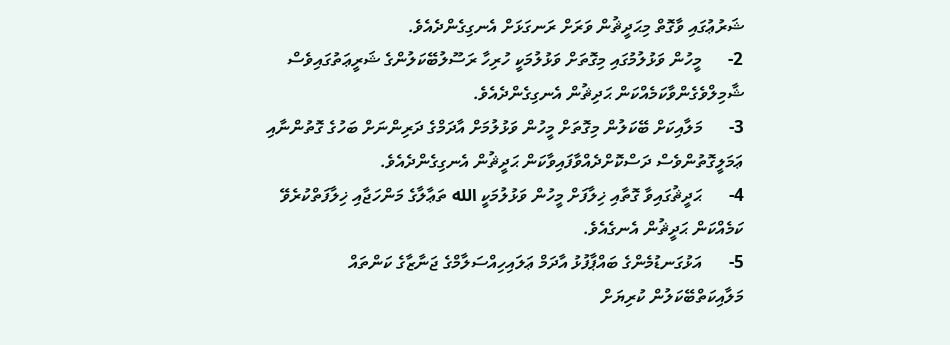ޝަރުޢުގައި ވާގޮތް މިޙަދީޘުން ވަރަށް ރަނގަޅަށް އެނގިގެންދެއެވެ.
2-      މީހުން ވަޅުލުމުގައި މިގޮތަށް ވަޅުލުމަކީ ހުރިހާ ރަސޫލުބޭކަލުންގެ ޝަރީޢަތުގައިވެސް ޝާމިލްވެގެންވާކަމެއްކަން ޙަދިޘުން އެނގިގެންދެއެވެ.
3-      މަލާއިކަށް ބޭކަލުން މިގޮތަށް މީހުން ވަޅުލުމަށް އާދަމްގެ ދަރިންނަށް ބަހުގެ ގޮތުންނާއި ޢަމަލީގޮތުންވެސް ދަސްކޮށްދެއްވާފައިވާކަން ޙަދީޘުން އެނގިގެންދެއެވެ.
4-      ޙަދީޘުގައިވާ ގޮތާއި ޚިލާފަށް މީހުން ވަޅުލުމަކީ الله ތަޢާލާގެ މަންހަޖާއި ޚިލާފަތްކުރެވޭ ކަމެއްކަން ޙަދީޘުން އެނގެއެވެ.
5-      އަޅުގަނޑުމެންގެ ބައްޕާފުޅު އާދަމް ޢަލައިހިއްސަލާމްގެ ޖަނާޒާގެ ކަންތައް މަލާއިކަތްބޭކަލުން ކުރިޔަށް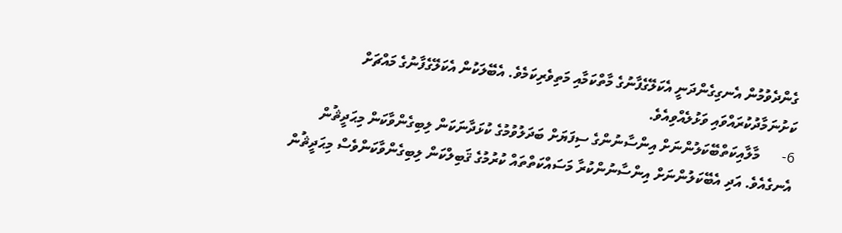ގެންދެވުމުން އެނގިގެންދަނީ އެކަލޭގެފާނުގެ މާތްކަމާއި މަތިވެރިކަމެވެ. އެބޭލަކުން އެކަލޭގެފާނުގެ މައްޗަށް ކަށުނަމާދުކުރައްވައި ވަޅުލެއްވިއެވެ.
6-      މާލާއިކަތްބޭކަލުންނަށް އިންސާނުންގެ ސިފަޔަށް ބަދަލުވުމުގެ ކުޅަދާނަކަން ލިބިގެންވާކަން މިޙަދީޘުން އެނގެއެވެ. އަދި އެބޭކަލުންނަށް އިންސާނުންކުރާ މަސައްކަތްތައް ކުރުމުގެ ޤަބިލްކަން ލިބިގެންވާކަންވެސް މިޙަދީޘުން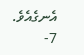އެނގެއެވެ.
7-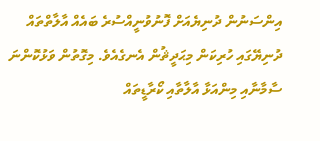އިންސަނުން ދުނިޔެއަށް ފޮނުވުނީއްސުރެ ބައެއް އާލާތްތައް ދުނިޔޭގައި ހުރިކަން މިޙަދީޘުން އެނގެއެވެ. މިގޮތުން ވަޅުކޮންނަ ސާމާނާއި މިންއަޅާ އާލާތާއި ކޯރާޑީތައް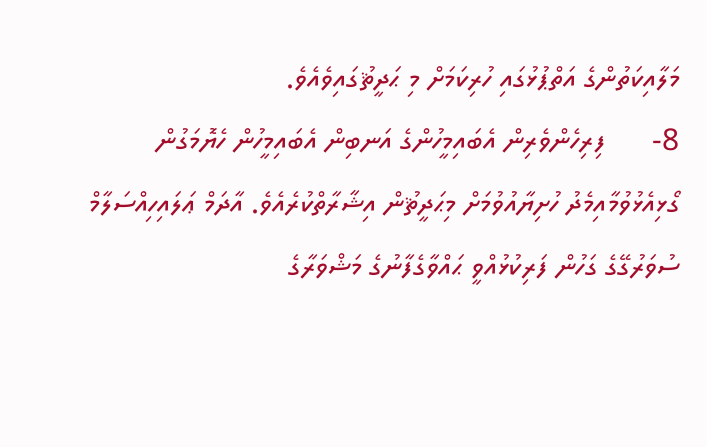މަލާއިކަތުންގެ އަތްޕުޅުގައި ހުރިކަމަށް މި ޙަދީޘުގައިވެއެވެ.
8-      ފިރިހެންވެރިން އެބައިމީހުންގެ އަނބިން އެބައިމީހުން ހެޔޮމަގުން ގޯޅިއެޅުވުމާއިމެދު ހުށިޔާއުވުމަށް މިޙަދީޘުން އިޝާރާތްކުރެއެވެ. އާދަމް ޢަލައިހިއްސަލާމް ސުވަރުގޭގެ ގަހުން ފަރިކުޅުއްވީ ޙައްވާގެފާނުގެ މަޝްވަރާގެ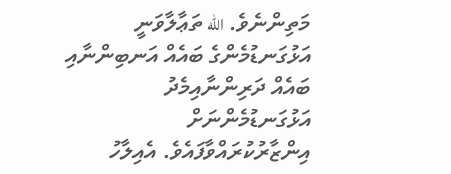މަތިންނެވެ. الله ތަޢާލާވަނީ އަޅުގަނޑުމެންގެ ބައެއް އަނބިންނާއި ބައެއް ދަރިންނާއިމެދު އަޅުގަނޑުމެންނަށް އިންޒާރުކުރައްވާފައެވެ. އެއިލާހު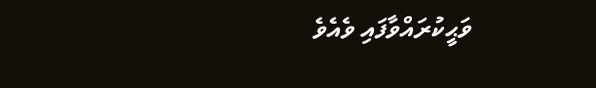ވަޙީކުރައްވާފައި ވެއެވެ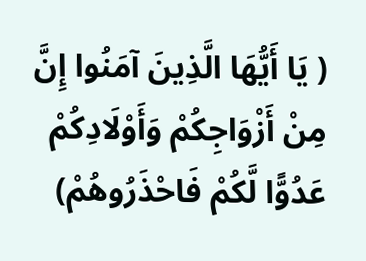( يَا أَيُّهَا الَّذِينَ آمَنُوا إِنَّ مِنْ أَزْوَاجِكُمْ وَأَوْلَادِكُمْ عَدُوًّا لَّكُمْ فَاحْذَرُوهُمْ)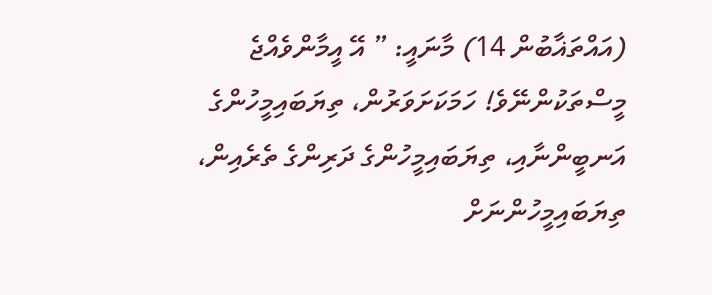(އައްތަޣާބުން 14) މާނައީ: ” އޭ އީމާންވެއްޖެ މީސްތަކުންނޭވެ! ހަމަކަށަވަރުން، ތިޔަބައިމީހުންގެ އަނބީންނާއި، ތިޔަބައިމީހުންގެ ދަރިންގެ ތެރެއިން، ތިޔަބައިމީހުންނަށް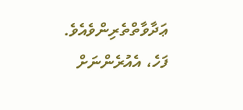ޢަދާވާތްތެރިންވެއެވެ. ފަހެ، އެއުރެންނަށް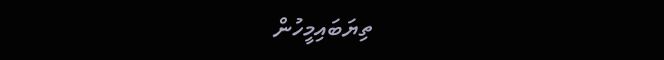ތިޔަބައިމީހުން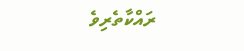ރައްކާތެރިވެ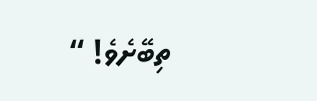ތިބޭށެވެ! “